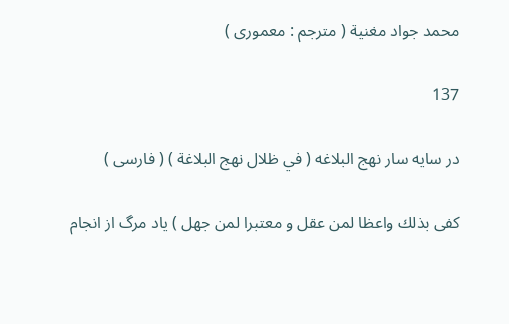محمد جواد مغنية ( مترجم : معمورى )

137

در سايه سار نهج البلاغه ( في ظلال نهج البلاغة ) ( فارسى )

كفى بذلك واعظا لمن عقل و معتبرا لمن جهل ) ياد مرگ از انجام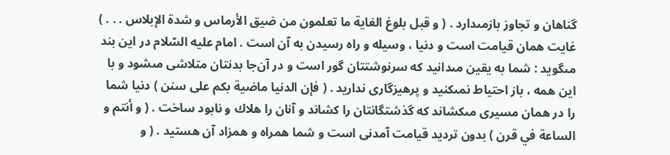گناهان و تجاوز بازمىدارد . ( و قبل بلوغ الغاية ما تعلمون من ضيق الأرماس و شدة الإبلاس . . . ) غايت همان قيامت است و دنيا ، وسيله و راه رسيدن به آن است . امام عليه السّلام در اين بند مىگويد : شما به يقين مىدانيد كه سرنوشتتان گور است و در آن‌جا بدنتان متلاشى مىشود و با اين همه ، باز احتياط نمىكنيد و پرهيزگارى نداريد . ( فإن الدنيا ماضية بكم على سنن ) دنيا شما را در همان مسيرى مىكشاند كه گذشتگانتان را كشاند و آنان را هلاك و نابود ساخت . ( و أنتم و الساعة في قرن ) بدون ترديد قيامت آمدنى است و شما همراه و همزاد آن هستيد . ( و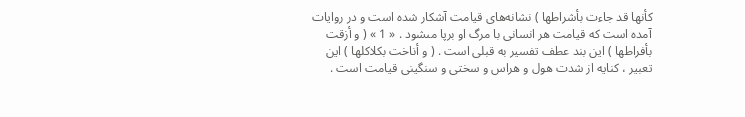كأنها قد جاءت بأشراطها ) نشانه‌هاى قيامت آشكار شده است و در روايات آمده است كه قيامت هر انسانى با مرگ او برپا مىشود . « 1 » ( و أزقت بأفراطها ) اين بند عطف تفسير به قبلى است . ( و أناخت بكلاكلها ) اين تعبير ، كنايه از شدت هول و هراس و سختى و سنگينى قيامت است .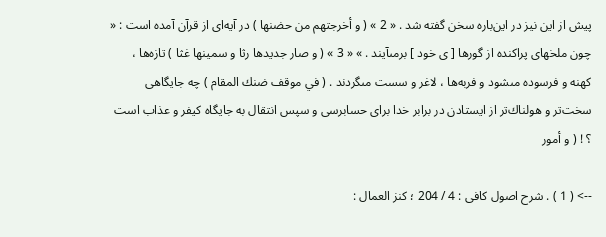پيش از اين نيز در اين‌باره سخن گفته شد . « 2 » ( و أخرجتهم من حضنها ) در آيه‌اى از قرآن آمده است : « چون ملخهاى پراكنده از گورها [ ى خود ] برمىآيند . » « 3 » ( و صار جديدها رثا و سمينها غثا ) تازه‌ها ، كهنه و فرسوده مىشود و فربه‌ها ، لاغر و سست مىگردند . ( في موقف ضنك المقام ) چه جايگاهى سخت‌تر و هولناك‌تر از ايستادن در برابر خدا براى حسابرسى و سپس انتقال به جايگاه كيفر و عذاب است ؟ ! ( و أمور

--> ( 1 ) . شرح اصول كافى : 4 / 204 ؛ كنز العمال :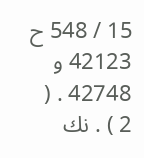15 / 548 ح 42123 و 42748 . ( 2 ) . نك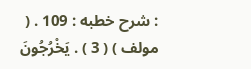: شرح خطبه : 109 . ( مولف ) ( 3 ) . يَخْرُجُونَ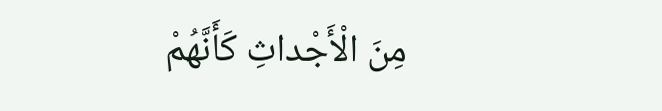مِنَ الْأَجْداثِ كَأَنَّهُمْ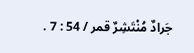جَرادٌ مُنْتَشِرٌ قمر / 54 : 7 .